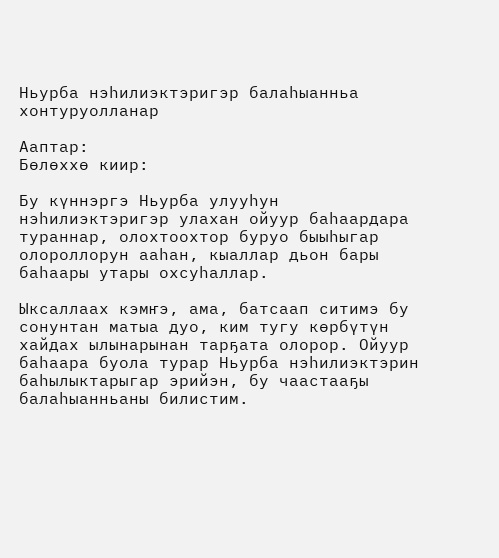Ньурба нэһилиэктэригэр балаһыанньа хонтуруолланар

Ааптар:
Бөлөххө киир:

Бу күннэргэ Ньурба улууһун нэһилиэктэригэр улахан ойуур баһаардара тураннар, олохтоохтор буруо быыһыгар олороллорун ааһан, кыаллар дьон бары баһаары утары охсуһаллар.

Ыксаллаах кэмҥэ, ама, батсаап ситимэ бу сонунтан матыа дуо, ким тугу көрбүтүн хайдах ылынарынан тарҕата олорор. Ойуур баһаара буола турар Ньурба нэһилиэктэрин баһылыктарыгар эрийэн, бу чаастааҕы балаһыанньаны билистим.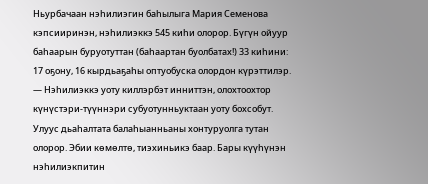Ньурбачаан нэһилиэгин баһылыга Мария Семенова кэпсииринэн, нэһилиэккэ 545 киһи олорор. Бүгүн ойуур баһаарын буруотуттан (баһаартан буолбатах!) 33 киһини: 17 оҕону, 16 кырдьаҕаһы оптуобуска олордон күрэттилэр. — Нэһилиэккэ уоту киллэрбэт инниттэн, олохтоохтор күнүстэри-түүннэри субуотунньуктаан уоту бохсобут. Улуус дьаһалтата балаһыанньаны хонтуруолга тутан олорор. Эбии көмөлтө, тиэхиньикэ баар. Бары күүһүнэн нэһилиэкпитин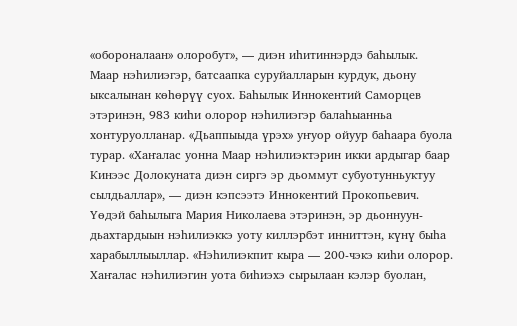«обороналаан» олоробут», — диэн иһитиннэрдэ баһылык.
Маар нэһилиэгэр, батсаапка суруйалларын курдук, дьону ыксалынан көһөрүү суох. Баһылык Иннокентий Саморцев этэринэн, 983 киһи олорор нэһилиэгэр балаһыанньа хонтуруолланар. «Дьаппыыда үрэх» уҥуор ойуур баһаара буола турар. «Хаҥалас уонна Маар нэһилиэктэрин икки ардыгар баар Кинээс Долокуната диэн сиргэ эр дьоммут субуотунньуктуу сылдьаллар», — диэн кэпсээтэ Иннокентий Прокопьевич.
Үөдэй баһылыга Мария Николаева этэринэн, эр дьоннуун-дьахтардыын нэһилиэккэ уоту киллэрбэт инниттэн, күнү быһа харабыллыыллар. «Нэһилиэкпит кыра — 200-чэкэ киһи олорор. Хаҥалас нэһилиэгин уота биһиэхэ сырылаан кэлэр буолан,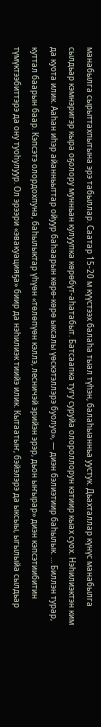манабылга сырыттахпытына эрэ табыллар. Саатар 15-20 м күүстээх балаһа тыал түһэн, балаһыанньа уустук. Дьахталлар күнүс манабылга сылдьар кэмнэригэр кыра оҕолору мунньан кулуупка көрөбүт-аһатабыт. Батсаапка тугу суруйа олороллорун кэтиир кыах суох. Нэһилиэктэн ким да куота илик. Ааһан иһэр айанньыттар ойуур баһаарын көрө-көрө ыксалы үөскэтэллэрэ буолуо», — диэн бэлиэтиир баһылык. … Биллэн турар, куттал баарын баар. Кэпсэтэ олордохпуна, баһылыктар үһүөн «төлөпүөн кэллэ, лесничэй эрийэн эрэр, дьон ыҥырар» диэн кэпсэтиибитин түмүктээбиттэрэ да ону туоһулуур. Ол эрээри «эвакуацияҕа» биир да нэһилиэк тиийэ илик. Кытаатыҥ, бэйэлэрэ да ыксыы, ыгылыйа сылдьар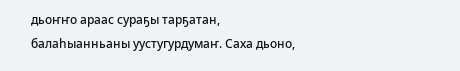дьоҥҥо араас сураҕы тарҕатан, балаһыанньаны уустугурдумаҥ. Саха дьоно,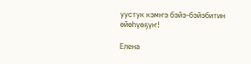уустук кэмҥэ бэйэ-бэйэбитин өйөһүөҕүҥ!

Елена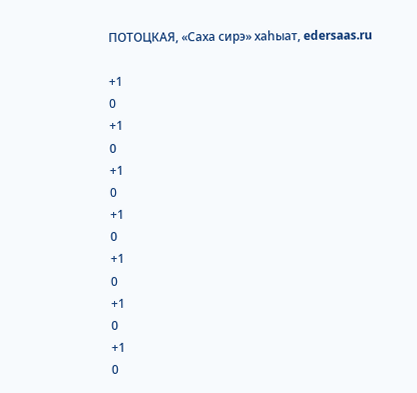ПОТОЦКАЯ, «Саха сирэ» хаһыат, edersaas.ru

+1
0
+1
0
+1
0
+1
0
+1
0
+1
0
+1
0